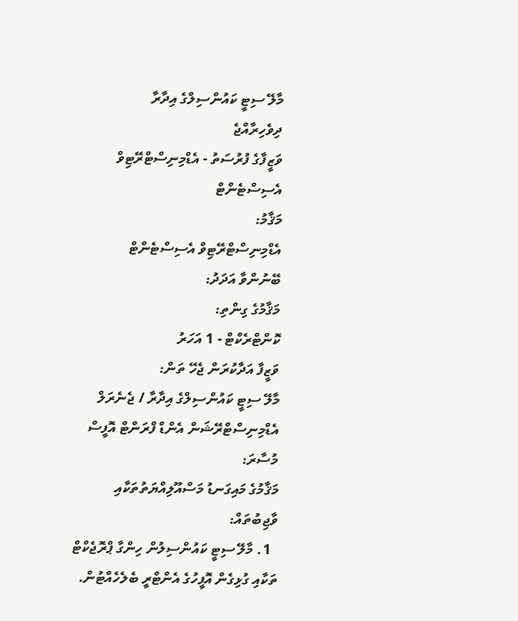މާލޭ ސިޓީ ކައުންސިލްގެ އިދާރާ
ދިވެހިރާއްޖެ
ވަޒީފާގެ ފުރުސަތު - އެޑްމިނިސްޓްރޭޓިވް އެސިސްޓެންޓް
މަޤާމު:
އެޑްމިނިސްޓްރޭޓިވް އެސިސްޓެންޓް
ބޭނުންވާ އަދަދު:
މަޤާމުގެ ގިންތި:
ކޮންޓްރެކްޓް - 1 އަހަރު
ވަޒީފާ އަދާކުރަން ޖެހޭ ތަން:
މާލޭ ސިޓީ ކައުންސިލްގެ އިދާރާ / ޖެނެރަލް އެޑްމިނިސްޓްރޭޝަން އެންޑް ފްރަންޓް އޮފީސް
މުސާރަ:
މަޤާމުގެ މައިގަނޑު މަސްއޫލިއްޔަތުތަކާއި ވާޖިބުތައް:
  1. މާލޭ ސިޓީ ކައުންސިލުން ހިންގާ ޕްރޮޖެކްޓް ތަކާއި ގުޅިގެން އޮފީހުގެ އެންޓްރީ ބެލެހެއްޓުން.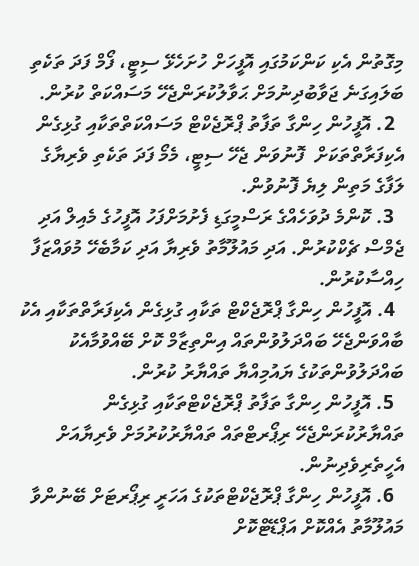މިގޮތުން އެކި ކަންކަމުގައި އޮފީހަށް ހުށަހެޅޭ ސިޓީ، ފޯމް ފަދަ ތަކެތި ބަލައިގަނެ ޖަވާބުދިނުމަށް ޙަވާލުކުރަންޖެހޭ މަސައްކަތް ކުރުން.
  2. އޮފީހުން ހިންގާ ތަފާތު ޕްރޮޖެކްޓް މަސައްކަތްތަކާއި ގުޅިގެން އެކިފަރާތްތަކަށް  ފޮނުވަން ޖެހޭ ސިޓީ، މެމޯ ފަދަ ތަކެތި ވެރިޔާގެ ލަފާގެ މަތިން ލިޔެ ފޮނުވުން.
  3. ކޮންމެ ދުވަހެއްގެ ރަސްމީގަޑި ފެށުމަށްފަހު އޮފީހުގެ މެއިލް އަދި ޖެމްސް ޗެކްކުރުން. އަދި މައުލޫމާތު ވެރިޔާ އަދި ކަމާބެހޭ މުވައްޒަފާ ހިއްސާކުރުން.
  4. އޮފީހުން ހިންގާ ޕްރޮޖެކްޓް ތަކާއި ގުޅިގެން އެކިފަރާތްތަކާއި އެކު ބާއްވަންޖެހޭ ބައްދަލުވުންތައް އިންތިޒާމް ކޮށް ބޭއްވުމާއެކު ބައްދަލުވުންތަކުގެ ޔައުމިއްޔާ ތައްޔާރު ކުރުން.
  5. އޮފީހުން ހިންގާ ތަފާތު ޕްރޮޖެކްޓްތަކާއި ގުޅިގެން ތައްޔާރުކުރަންޖެހޭ ރިޕޯރޓްތައް ތައްޔާރުކުރުމަށް ވެރިޔާއަށް އެހީތެރިވެދިނުން.
  6. އޮފީހުން ހިންގާ ޕްރޮޖެކްޓްތަކުގެ އަހަރީ ރިޕޯރޓަށް ބޭނުންވާ މައުލޫމާތު އެއްކޮށް އަޕްޑޭޓްކޮށް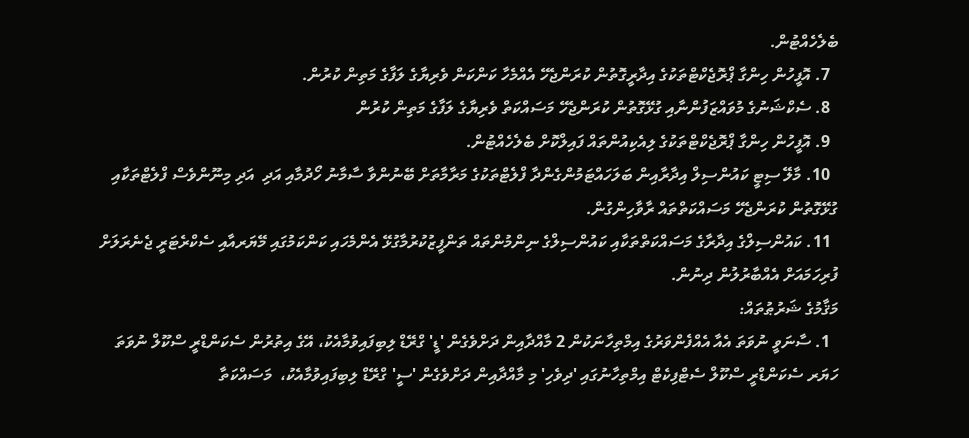ބެލެހެއްޓުން.
  7. އޮފީހުން ހިންގާ ޕްރޮޖެކްޓްތަކުގެ އިދާރީގޮތުން ކުރަންޖެހޭ އެއްމެހާ ކަންކަން ވެރިޔާގެ ލަފާގެ މަތިން ކުރުން.
  8. ސެކްޝަނުގެ މުވައްޒަފުންނާއި ގުޅޭގޮތުން ކުރަންޖެހޭ މަސައްކަތް ވެރިޔާގެ ލަފާގެ މަތިން ކުރުން
  9. އޮފީހުން ހިންގާ ޕްރޮޖެކްޓްތަކުގެ ލިއެކިއުންތައް ފައިލްކޮށް ބެލެހެއްޓުން.
  10. މާލޭ ސިޓީ ކައުންސިލް އިދާރާއިން ބަލަހައްޓަމުންގެންދާ ފްލެޓްތަކުގެ މަރާމާތަށް ބޭނުންވާ ސާމާނު ހޯދުމާއި އަދި  އަދި މިނޫންވެސް ފްލެޓްތަކާއި ގުޅޭގޮތުން ކުރަންޖެހޭ މަސައްކަތްތައް ރާވާހިންގުން.
  11. ކައުންސިލްގެ އިދާރާގެ މަސައްކަތްތަކާއި ކައުންސިލްގެ ނިންމުންތައް ތަންފީޒުކުރުމާގުޅޭ އެންމެހައި ކަންކަމުގައި މޭޔަރއާއި ސެކްރެޓަރީ ޖެނެރަލަށް ފުރިހަމައަށް އެއްބާރުލުން ދިނުން.
މަޤާމުގެ ޝަރުޠުތައް:
  1. ސާނަވީ ނުވަތަ އެއާ އެއްފެންވަރުގެ އިމްތިހާނަކުން 2 މާއްދާއިން ދަށްވެގެން 'ޑީ' ގްރޭޑް ލިބިފައިވުމާއެކު، އޭގެ އިތުރުން ސެކަންޑްރީ ސްކޫލް ނުވަތަ ހަޔަރ ސެކަންޑްރީ ސްކޫލް ސެޓްފިކެޓް އިމްތިހާނުގައި 'ދިވެހި' މި މާއްދާއިން ދަށްވެގެން 'ސީ' ގްރޭޑް ލިބިފައިވުމާއެކު،  މަސައްކަތާ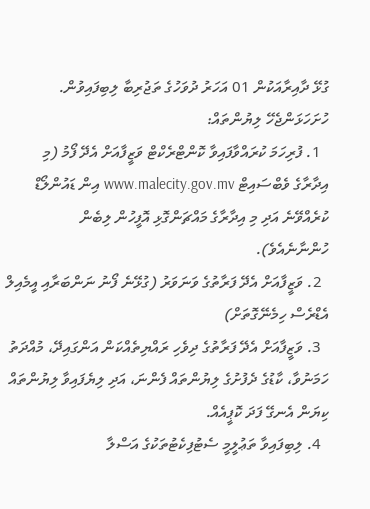ގުޅޭ ދާއިރާއަކުން 01 އަހަރު ދުވަހުގެ ތަޖުރިބާ ލިބިފައިވުން.
ހުށަހަޅަންޖެހޭ ލިޔުންތައް:
  1. ފުރިހަމަ ކުރައްވާފައިވާ ކޮންޓްރެކްޓް ވަޒީފާއަށް އެދޭ ފޯމު (މި އިދާރާގެ ވެބްސައިޓް www.malecity.gov.mv އިން ޑައުންލޯޑް ކުރެއްވޭނެ އަދި މި އިދާރާގެ މައްޗަންގޮޅި އޮފީހުން ލިބެން ހުންނާނެއެވެ).
  2. ވަޒީފާއަށް އެދޭ ފަރާތުގެ ވަނަވަރު (ގުޅޭނެ ފޯނު ނަންބަރާއި އީމެއިލް އެޑްރެސް ހިމެނޭގޮތަށް)
  3. ވަޒީފާއަށް އެދޭ ފަރާތުގެ ދިވެހި ރައްޔިތެއްކަން އަންގައިދޭ، މުއްދަތު ހަމަނުވާ، ކާޑުގެ ދެފުށުގެ ލިޔުންތައް ފެންނަ، އަދި ލިޔެފައިވާ ލިޔުންތައް ކިޔަން އެނގޭ ފަދަ ކޮޕީއެއް.
  4. ލިބިފައިވާ ތަޢުލީމީ ސެޓުފިކެޓުތަކުގެ އަސްލާ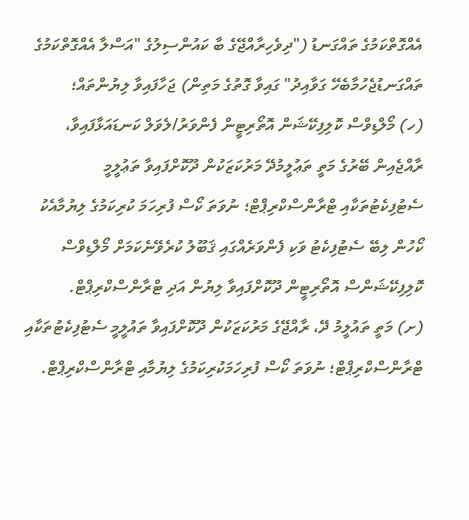އެއްގޮތްކަމުގެ ތައްގަނޑު ("ދިވެހިރާއްޖޭގެ ބާ ކައުންސިލުގެ "އަސްލާ އެއްގޮތްކަމުގެ ތައްގަނޑުޖެހުމާބެހޭ ގަވާއިދު" ގައިވާ ގޮތުގެ މަތިން) ޖަހާފައިވާ ލިޔުންތައް؛
(ހ) މޯލްޑިވްސް ކޮލިފިކޭޝަން އޮތޯރިޓީން ފެންވަރު/ލެވަލް ކަނޑައަޅާފައިވާ، ރާއްޖެއިން ބޭރުގެ މަތީ ތަޢުލީމުދޭ މަރުކަޒަކުން ދޫކޮށްފައިވާ ތަޢުލީމީ ސެޓުފިކެޓުތަކާއި ޓްރާންސްކްރިޕްޓް؛ ނުވަތަ ކޯސް ފުރިހަމަ ކުރިކަމުގެ ލިޔުމާއެކު ކޯހުން ލިބޭ ސެޓުފިކެޓު ވަކި ފެންވަރެއްގައި ޤަބޫލު ކުރެވޭނެކަމަށް މޯލްޑިވްސް ކޮލިފިކޭޝަންސް އޮތޯރިޓީން ދޫކޮށްފައިވާ ލިޔުން އަދި ޓްރާންސްކްރިޕްޓް.
(ށ) މަތީ ތައުލީމު ދޭ، ރާއްޖޭގެ މަރުކަޒަކުން ދޫކޮށްފައިވާ ތައުލީމީ ސެޓުފިކެޓުތަކާއި ޓްރާންސްކްރިޕްޓް؛ ނުވަތަ ކޯސް ފުރިހަމަކުރިކަމުގެ ލިޔުމާއި ޓްރާންސްކްރިޕްޓް.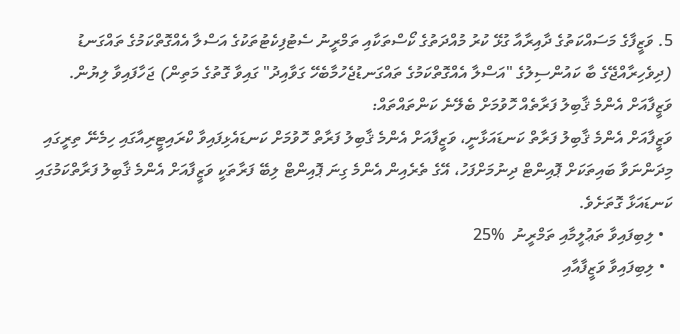5. ވަޒީފާގެ މަސައްކަތުގެ ދާއިރާއާ ގުޅޭ ކުރު މުއްދަތުގެ ކޯސްތަކާއި ތަމްރީނު ސެޓުފިކެޓުތަކުގެ އަސްލާ އެއްގޮތްކަމުގެ ތައްގަނޑު (ދިވެހިރާއްޖޭގެ ބާ ކައުންސިލުގެ "އަސްލާ އެއްގޮތްކަމުގެ ތައްގަނޑުޖެހުމާބެހޭ ގަވާއިދު" ގައިވާ ގޮތުގެ މަތިން) ޖަހާފައިވާ ލިޔުން.
ވަޒީފާއަށް އެންމެ ޤާބިލު ފަރާތެއް ހޮވުމަށް ބެލޭނެ ކަންތައްތައް:
ވަޒީފާއަށް އެންމެ ޤާބިލު ފަރާތް ކަނޑައަޅާނީ، ވަޒީފާއަށް އެންމެ ޤާބިލު ފަރާތް ހޮވުމަށް ކަނޑައެޅިފައިވާ ކްރައިޓީރިއާގައި ހިމެނޭ ތިރީގައި މިދަންނަވާ ބައިތަކަށް ޕޮއިންޓް ދިނުމަށްފަހު، އޭގެ ތެރެއިން އެންމެ ގިނަ ޕޮއިންޓް ލިބޭ ފަރާތަކީ ވަޒީފާއަށް އެންމެ ޤާބިލު ފަރާތްކަމުގައި ކަނޑައަޅާ ގޮތަށެވެ.
  • ލިބިފައިވާ ތަޢުލީމާއި ތަމްރީނު  %25
  • ލިބިފައިވާ ވަޒީފާއާއި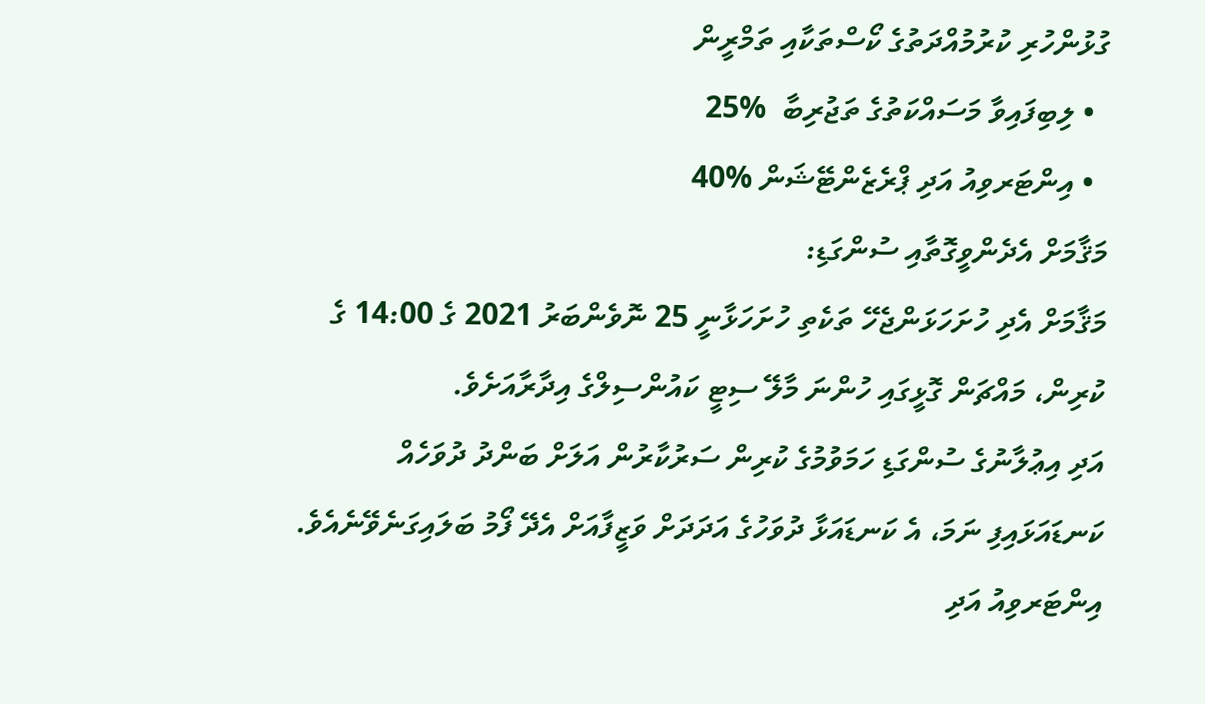ގުޅުންހުރި ކުރުމުއްދަތުގެ ކޯސްތަކާއި ތަމްރީން
  • ލިބިފައިވާ މަސައްކަތުގެ ތަޖުރިބާ  %25
  • އިންޓަރވިއު އަދި ޕްރެޒެންޓޭޝަން %40
މަޤާމަށް އެދެންވީގޮތާއި ސުންގަޑި:
މަޤާމަށް އެދި ހުށަހަޅަންޖެހޭ ތަކެތި ހުށަހަޅާނީ 25 ނޮވެންބަރު 2021 ގެ 14:00 ގެ ކުރިން، މައްޗަން ގޮޅީގައި ހުންނަ މާލޭ ސިޓީ ކައުންސިލްގެ އިދާރާއަށެވެ.
އަދި އިޢުލާނުގެ ސުންގަޑި ހަމަވުމުގެ ކުރިން ސަރުކާރުން އަލަށް ބަންދު ދުވަހެއް ކަނޑައަޅައިފި ނަމަ، އެ ކަނޑައަޅާ ދުވަހުގެ އަދަދަށް ވަޒީފާއަށް އެދޭ ފޯމު ބަލައިގަނެވޭނެއެވެ.
އިންޓަރވިއު އަދި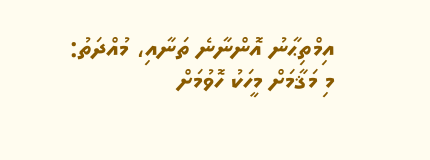އިމްތިޙާނު އޮންނާނެ ތަނާއި، މުއްދަތު:
މި މަޤާމަށް މީހަކު ހޮވުމަށް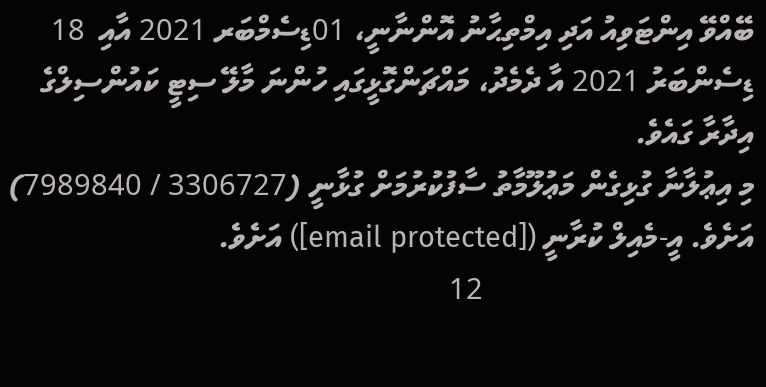ބޭއްވޭ އިންޓަވިއު އަދި އިމްތިޙާނު އޮންނާނީ، 01ޑިސެމްބަރ 2021 އާއި  18 ޑިސެންބަރު 2021 އާ ދެމެދު، މައްޗަންގޮޅީގައި ހުންނަ މާލޭ ސިޓީ ކައުންސިލްގެ އިދާރާ ގައެވެ.
މި އިޢުލާނާ ގުޅިގެން މަޢުލޫމާތު ސާފުކުރުމަށް ގުޅާނީ (3306727 / 7989840) އަށެވެ. އީ-މެއިލް ކުރާނީ ([email protected]) އަށެވެ.
                                    12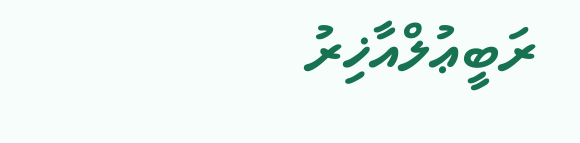ރަބީޢުލްއާޚިރު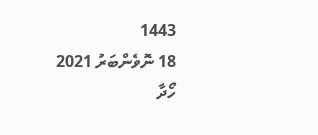1443
18 ނޮވެންބަރު 2021
ހޯދާ